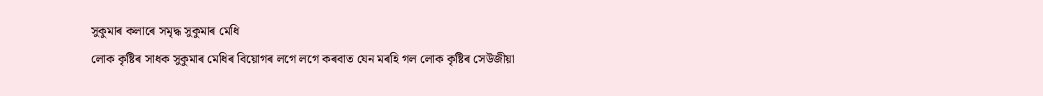সুকুমাৰ কলাৰে সমৃদ্ধ সুকুমাৰ মেধি
লোক কৃষ্টিৰ সাধক সুকুমাৰ মেধিৰ বিয়োগৰ লগে লগে কৰবাত যেন মৰহি গল লোক কৃষ্টিৰ সেউজীয়া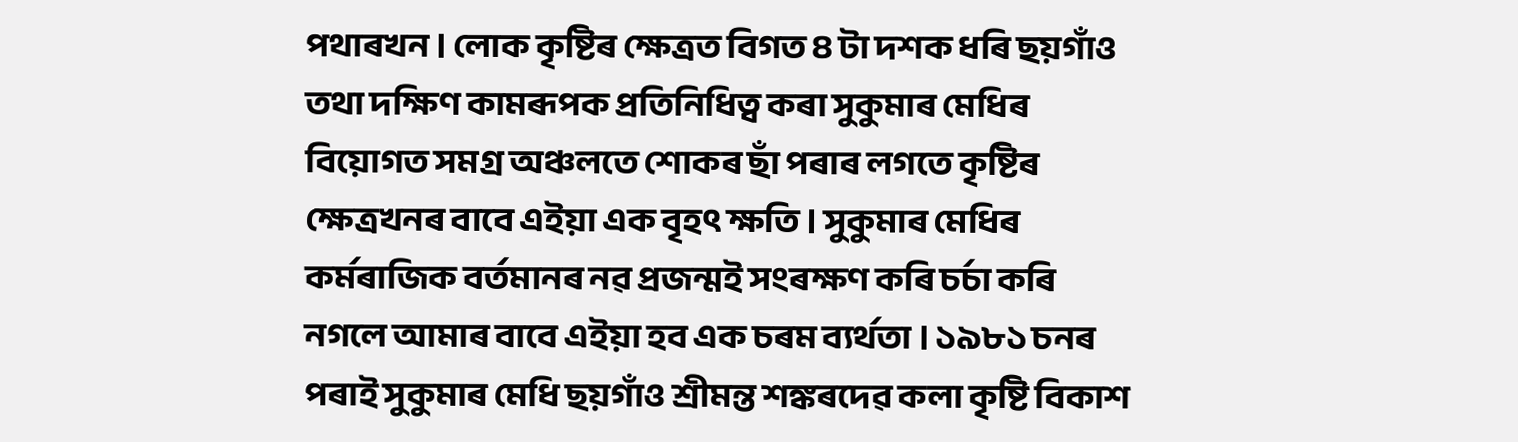পথাৰখন । লোক কৃষ্টিৰ ক্ষেত্ৰত বিগত ৪ টা দশক ধৰি ছয়গাঁও তথা দক্ষিণ কামৰূপক প্ৰতিনিধিত্ব কৰা সুকুমাৰ মেধিৰ বিয়োগত সমগ্ৰ অঞ্চলতে শোকৰ ছাঁ পৰাৰ লগতে কৃষ্টিৰ ক্ষেত্ৰখনৰ বাবে এইয়া এক বৃহৎ ক্ষতি । সুকুমাৰ মেধিৰ কৰ্মৰাজিক বৰ্তমানৰ নৱ প্ৰজন্মই সংৰক্ষণ কৰি চৰ্চা কৰি নগলে আমাৰ বাবে এইয়া হব এক চৰম ব্যৰ্থতা । ১৯৮১ চনৰ পৰাই সুকুমাৰ মেধি ছয়গাঁও শ্ৰীমন্ত শঙ্কৰদেৱ কলা কৃষ্টি বিকাশ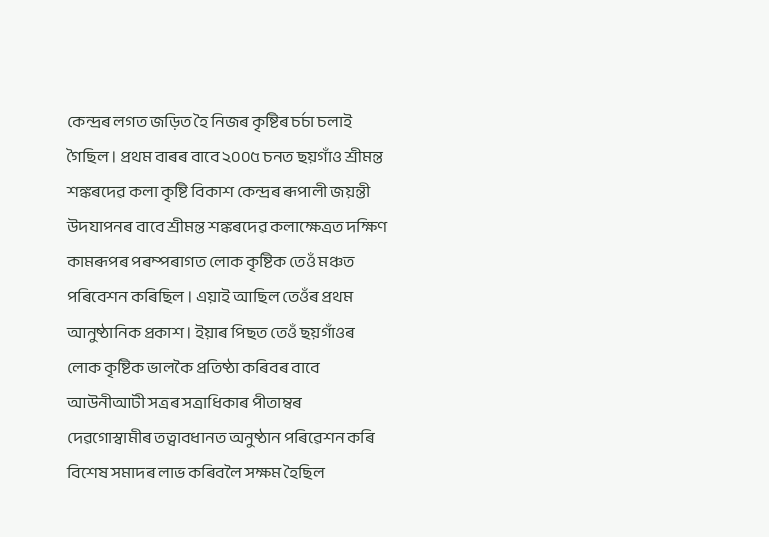কেন্দ্ৰৰ লগত জড়িত হৈ নিজৰ কৃষ্টিৰ চৰ্চা চলাই গৈছিল । প্ৰথম বাৰৰ বাবে ২০০৫ চনত ছয়গাঁও শ্ৰীমন্ত শঙ্কৰদেৱ কলা কৃষ্টি বিকাশ কেন্দ্ৰৰ ৰূপালী জয়ন্তী উদযাপনৰ বাবে শ্ৰীমন্ত শঙ্কৰদেৱ কলাক্ষেত্ৰত দক্ষিণ কামৰূপৰ পৰম্পৰাগত লোক কৃষ্টিক তেওঁ মঞ্চত পৰিবেশন কৰিছিল । এয়াই আছিল তেওঁৰ প্ৰথম আনুষ্ঠানিক প্ৰকাশ । ইয়াৰ পিছত তেওঁ ছয়গাঁওৰ লোক কৃষ্টিক ভালকৈ প্ৰতিষ্ঠা কৰিবৰ বাবে আউনীআটী সত্ৰৰ সত্ৰাধিকাৰ পীতাম্বৰ দেৱগোস্বামীৰ তত্বাবধানত অনুষ্ঠান পৰিৱেশন কৰি বিশেষ সমাদৰ লাভ কৰিবলৈ সক্ষম হৈছিল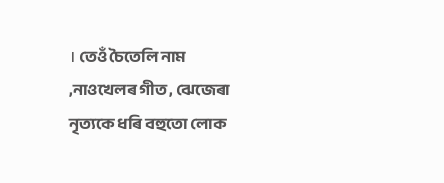। তেওঁ চৈতেলি নাম ,নাওখেলৰ গীত , ঝেজেৰা নৃত্যকে ধৰি বহুতো লোক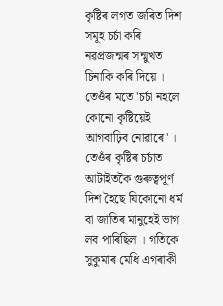কৃষ্টিৰ লগত জৰিত দিশ সমূহ চৰ্চা কৰি নৱপ্ৰজন্মৰ সন্মুখত চিনাকি কৰি দিয়ে ।
তেওঁৰ মতে 'চৰ্চা নহলে কোনো কৃষ্টিয়েই আগবাঢ়িব নোৱাৰে' । তেওঁৰ কৃষ্টিৰ চৰ্চাত আটাইতকৈ গুৰুত্বপূৰ্ণ দিশ হৈছে যিকোনো ধৰ্ম বা জাতিৰ মানুহেই ভাগ লব পাৰিছিল । গতিকে সুকুমাৰ মেধি এগৰাকী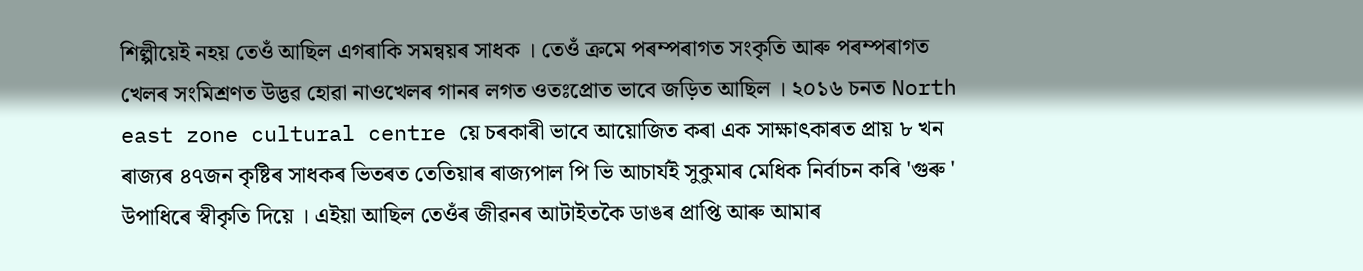শিল্পীয়েই নহয় তেওঁ আছিল এগৰাকি সমন্বয়ৰ সাধক । তেওঁ ক্ৰমে পৰম্পৰাগত সংকৃতি আৰু পৰম্পৰাগত খেলৰ সংমিশ্ৰণত উদ্ভৱ হোৱা নাওখেলৰ গানৰ লগত ওতঃপ্ৰোত ভাবে জড়িত আছিল । ২০১৬ চনত North east zone cultural centre য়ে চৰকাৰী ভাবে আয়োজিত কৰা এক সাক্ষাৎকাৰত প্ৰায় ৮ খন ৰাজ্যৰ ৪৭জন কৃষ্টিৰ সাধকৰ ভিতৰত তেতিয়াৰ ৰাজ্যপাল পি ভি আচাৰ্যই সুকুমাৰ মেধিক নিৰ্বাচন কৰি 'গুৰু ' উপাধিৰে স্বীকৃতি দিয়ে । এইয়া আছিল তেওঁৰ জীৱনৰ আটাইতকৈ ডাঙৰ প্ৰাপ্তি আৰু আমাৰ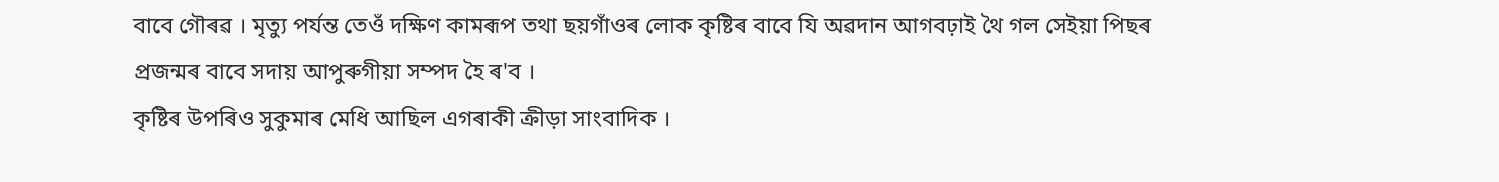বাবে গৌৰৱ । মৃত্যু পৰ্যন্ত তেওঁ দক্ষিণ কামৰূপ তথা ছয়গাঁওৰ লোক কৃষ্টিৰ বাবে যি অৱদান আগবঢ়াই থৈ গল সেইয়া পিছৰ প্ৰজন্মৰ বাবে সদায় আপুৰুগীয়া সম্পদ হৈ ৰ'ব ।
কৃষ্টিৰ উপৰিও সুকুমাৰ মেধি আছিল এগৰাকী ক্ৰীড়া সাংবাদিক ।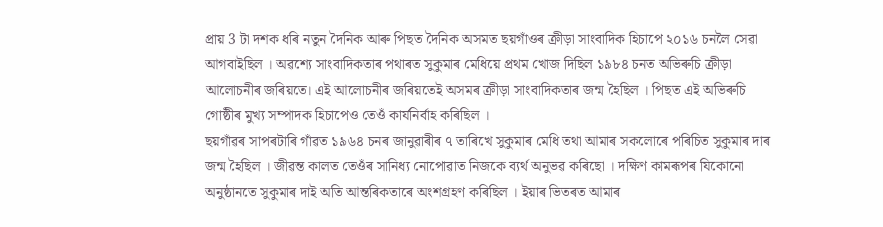প্ৰায় 3 টা দশক ধৰি নতুন দৈনিক আৰু পিছত দৈনিক অসমত ছয়গাঁওৰ ক্ৰীড়া সাংবাদিক হিচাপে ২০১৬ চনলৈ সেৱা আগবাইছিল । অৱশ্যে সাংবাদিকতাৰ পথাৰত সুকুমাৰ মেধিয়ে প্ৰথম খোজ দিছিল ১৯৮৪ চনত অভিৰুচি ক্ৰীড়া আলোচনীৰ জৰিয়তে। এই আলোচনীৰ জৰিয়তেই অসমৰ ক্ৰীড়া সাংবাদিকতাৰ জন্ম হৈছিল । পিছত এই অভিৰুচি গোষ্ঠীৰ মুখ্য সম্পাদক হিচাপেও তেওঁ কাৰ্যনিৰ্বাহ কৰিছিল ।
ছয়গাঁৱৰ সাপৰটাৰি গাঁৱত ১৯৬৪ চনৰ জানুৱাৰীৰ ৭ তাৰিখে সুকুমাৰ মেধি তথা আমাৰ সকলোৰে পৰিচিত সুকুমাৰ দাৰ জন্ম হৈছিল । জীৱন্ত কালত তেওঁৰ সানিধ্য নোপোৱাত নিজকে ব্যৰ্থ অনুভৱ কৰিছো । দক্ষিণ কামৰূপৰ যিকোনো অনুষ্ঠানতে সুকুমাৰ দাই অতি আন্তৰিকতাৰে অংশগ্ৰহণ কৰিছিল । ইয়াৰ ভিতৰত আমাৰ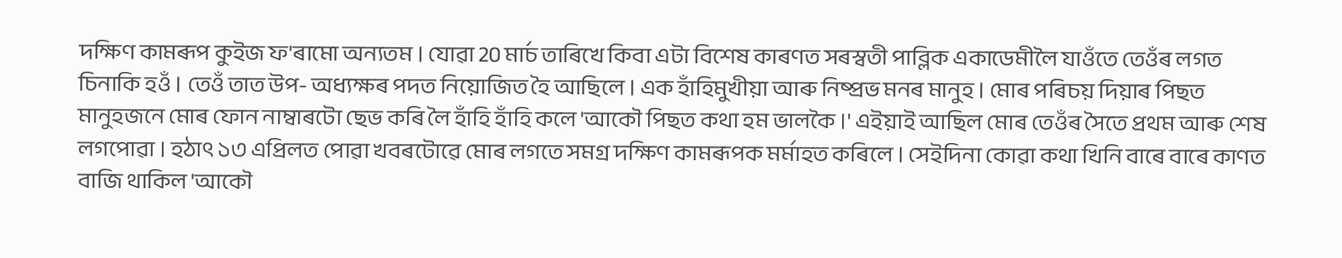দক্ষিণ কামৰূপ কুইজ ফ'ৰামো অন্যতম । যোৱা 20 মাৰ্চ তাৰিখে কিবা এটা বিশেষ কাৰণত সৰস্বতী পাব্লিক একাডেমীলৈ যাওঁতে তেওঁৰ লগত চিনাকি হওঁ । তেওঁ তাত উপ- অধ্যক্ষৰ পদত নিয়োজিত হৈ আছিলে । এক হাঁহিমুখীয়া আৰু নিষ্প্ৰভ মনৰ মানুহ । মোৰ পৰিচয় দিয়াৰ পিছত মানুহজনে মোৰ ফোন নাম্বাৰটো ছেভ কৰি লৈ হাঁহি হাঁহি কলে 'আকৌ পিছত কথা হম ভালকৈ ।' এইয়াই আছিল মোৰ তেওঁৰ সৈতে প্ৰথম আৰু শেষ লগপোৱা । হঠাৎ ১৩ এপ্ৰিলত পোৱা খবৰটোৱে মোৰ লগতে সমগ্ৰ দক্ষিণ কামৰূপক মৰ্মাহত কৰিলে । সেইদিনা কোৱা কথা খিনি বাৰে বাৰে কাণত বাজি থাকিল 'আকৌ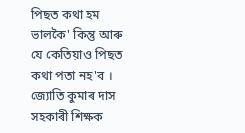পিছত কথা হম ভালকৈ' কিন্তু আৰু যে কেতিয়াও পিছত কথা পতা নহ'ব ।
জ্যোতি কুমাৰ দাস
সহকাৰী শিক্ষক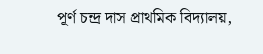পূৰ্ণ চন্দ্ৰ দাস প্ৰাথমিক বিদ্যালয়,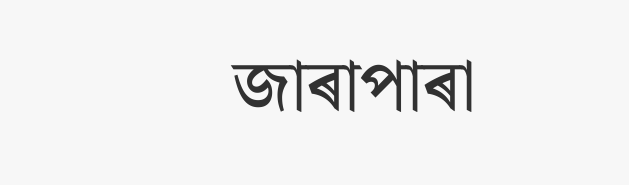জাৰাপাৰা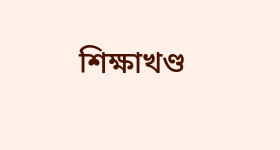শিক্ষাখণ্ড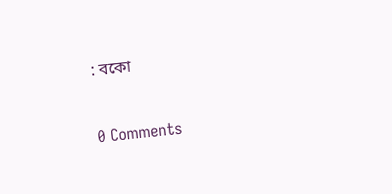: বকো


0 Comments